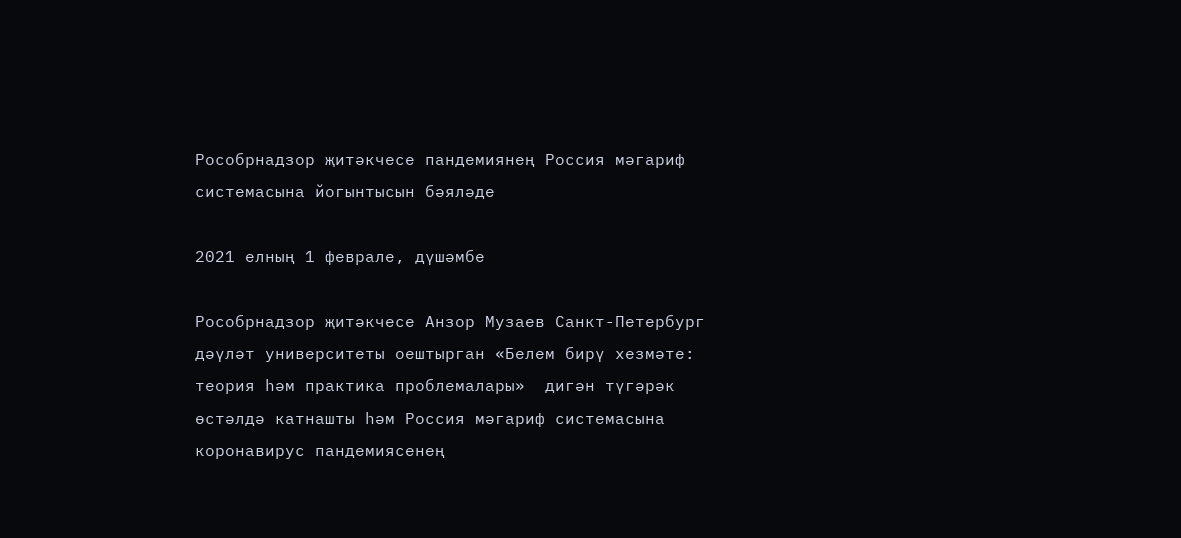Рособрнадзор җитәкчесе пандемиянең Россия мәгариф системасына йогынтысын бәяләде

2021 елның 1 феврале, дүшәмбе

Рособрнадзор җитәкчесе Анзор Музаев Санкт-Петербург дәүләт университеты оештырган «Белем бирү хезмәте: теория һәм практика проблемалары»  дигән түгәрәк өстәлдә катнашты һәм Россия мәгариф системасына коронавирус пандемиясенең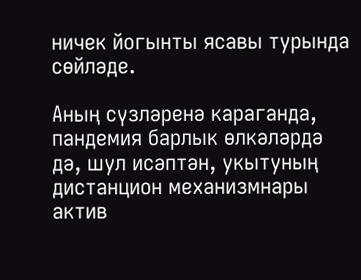ничек йогынты ясавы турында сөйләде.

Аның сүзләренә караганда, пандемия барлык өлкәләрдә дә, шул исәптән, укытуның дистанцион механизмнары актив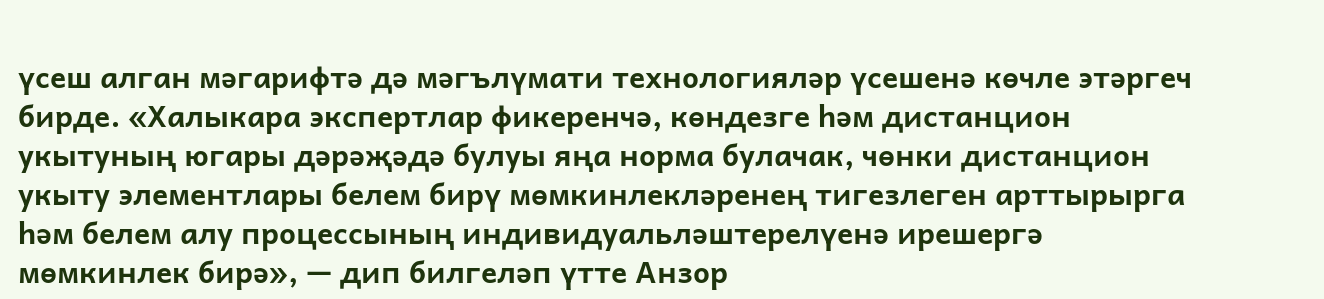үсеш алган мәгарифтә дә мәгълүмати технологияләр үсешенә көчле этәргеч бирде. «Халыкара экспертлар фикеренчә, көндезге һәм дистанцион укытуның югары дәрәҗәдә булуы яңа норма булачак, чөнки дистанцион укыту элементлары белем бирү мөмкинлекләренең тигезлеген арттырырга һәм белем алу процессының индивидуальләштерелүенә ирешергә мөмкинлек бирә», — дип билгеләп үтте Анзор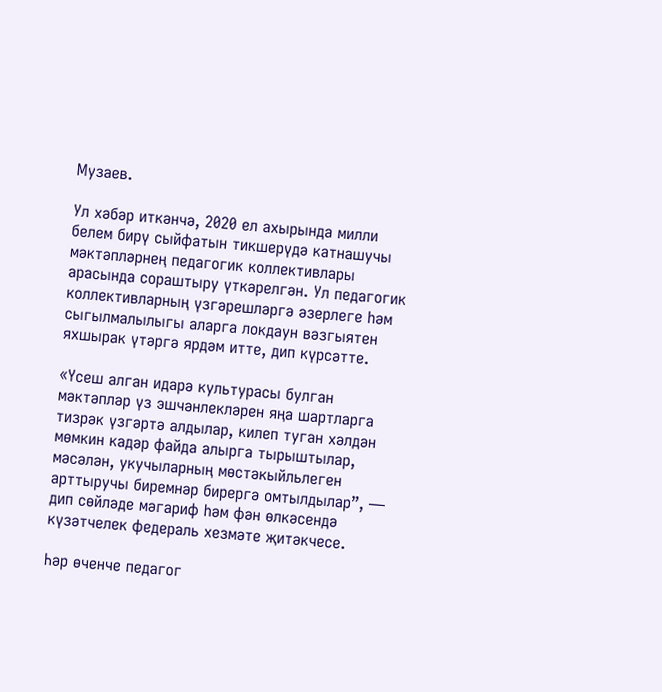Музаев.

Ул хәбәр иткәнчә, 2020 ел ахырында милли белем бирү сыйфатын тикшерүдә катнашучы мәктәпләрнең педагогик коллективлары арасында сораштыру үткәрелгән. Ул педагогик коллективларның үзгәрешләргә әзерлеге һәм сыгылмалылыгы аларга локдаун вәзгыятен яхшырак үтәргә ярдәм итте, дип күрсәтте.

«Үсеш алган идарә культурасы булган мәктәпләр үз эшчәнлекләрен яңа шартларга тизрәк үзгәртә алдылар, килеп туган хәлдән мөмкин кадәр файда алырга тырыштылар, мәсәлән, укучыларның мөстәкыйльлеген арттыручы биремнәр бирергә омтылдылар”, — дип сөйләде мәгариф һәм фән өлкәсендә күзәтчелек федераль хезмәте җитәкчесе.

Һәр өченче педагог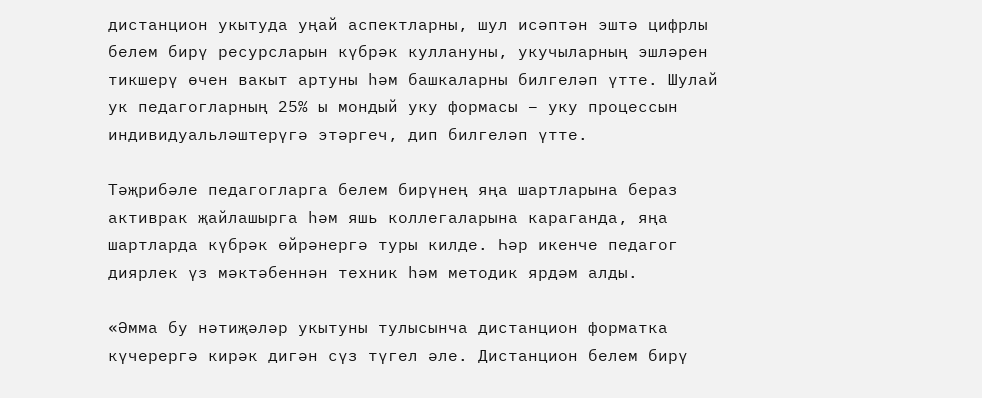дистанцион укытуда уңай аспектларны, шул исәптән эштә цифрлы белем бирү ресурсларын күбрәк куллануны, укучыларның эшләрен тикшерү өчен вакыт артуны һәм башкаларны билгеләп үтте. Шулай ук педагогларның 25% ы мондый уку формасы – уку процессын индивидуальләштерүгә этәргеч, дип билгеләп үтте.

Тәҗрибәле педагогларга белем бирүнең яңа шартларына бераз активрак җайлашырга һәм яшь коллегаларына караганда, яңа шартларда күбрәк өйрәнергә туры килде. Һәр икенче педагог диярлек үз мәктәбеннән техник һәм методик ярдәм алды.

«Әмма бу нәтиҗәләр укытуны тулысынча дистанцион форматка күчерергә кирәк дигән сүз түгел әле. Дистанцион белем бирү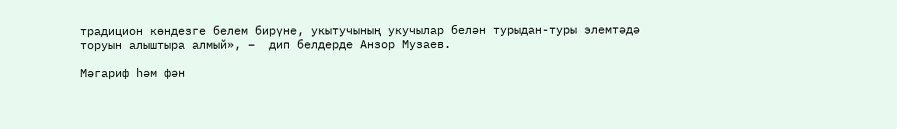традицион көндезге белем бирүне, укытучының укучылар белән турыдан-туры элемтәдә торуын алыштыра алмый», –  дип белдерде Анзор Музаев.

Мәгариф һәм фән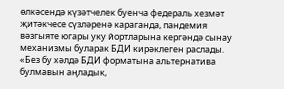өлкәсендә күзәтчелек буенча федераль хезмәт җитәкчесе сүзләренә караганда, пандемия вәзгыяте югары уку йортларына кергәндә сынау механизмы буларак БДИ кирәклеген раслады. «Без бу хәлдә БДИ форматына альтернатива булмавын аңладык,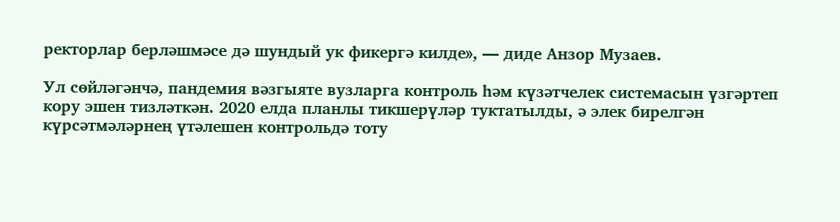ректорлар берләшмәсе дә шундый ук фикергә килде», — диде Анзор Музаев.

Ул сөйләгәнчә, пандемия вәзгыяте вузларга контроль һәм күзәтчелек системасын үзгәртеп кору эшен тизләткән. 2020 елда планлы тикшерүләр туктатылды, ә элек бирелгән күрсәтмәләрнең үтәлешен контрольдә тоту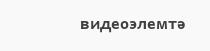видеоэлемтә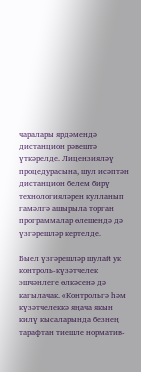чаралары ярдәмендә дистанцион рәвештә үткәрелде. Лицензияләү процедурасына, шул исәптән дистанцион белем бирү технологияләрен кулланып гамәлгә ашырыла торган программалар өлешендә дә үзгәрешләр кертелде.

Быел үзгәрешләр шулай ук контроль-күзәтчелек эшчәнлеге өлкәсенә дә кагылачак. «Контрольгә һәм күзәтчелеккә яңача якын килү кысаларында безнең тарафтан тиешле норматив-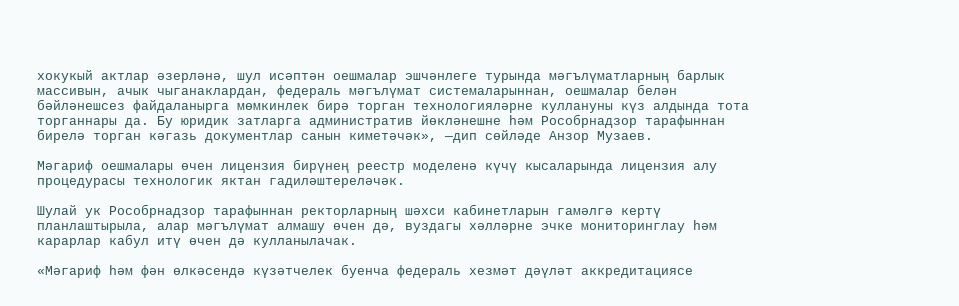хокукый актлар әзерләнә, шул исәптән оешмалар эшчәнлеге турында мәгълүматларның барлык массивын, ачык чыганаклардан, федераль мәгълүмат системаларыннан, оешмалар белән бәйләнешсез файдаланырга мөмкинлек бирә торган технологияләрне куллануны күз алдында тота торганнары да. Бу юридик затларга административ йөкләнешне һәм Рособрнадзор тарафыннан бирелә торган кәгазь документлар санын киметәчәк», —дип сөйләде Анзор Музаев.

Мәгариф оешмалары өчен лицензия бирүнең реестр моделенә күчү кысаларында лицензия алу процедурасы технологик яктан гадиләштереләчәк.

Шулай ук Рособрнадзор тарафыннан ректорларның шәхси кабинетларын гамәлгә кертү планлаштырыла, алар мәгълүмат алмашу өчен дә, вуздагы хәлләрне эчке мониторинглау һәм карарлар кабул итү өчен дә кулланылачак.

«Мәгариф һәм фән өлкәсендә күзәтчелек буенча федераль хезмәт дәүләт аккредитациясе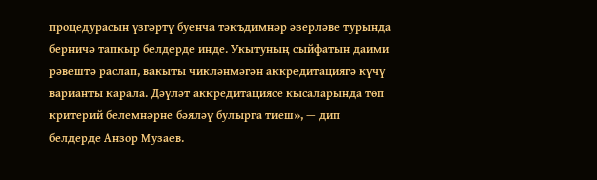процедурасын үзгәртү буенча тәкъдимнәр әзерләве турында берничә тапкыр белдерде инде. Укытуның сыйфатын даими рәвештә раслап, вакыты чикләнмәгән аккредитациягә күчү варианты карала. Дәүләт аккредитациясе кысаларында төп критерий белемнәрне бәяләү булырга тиеш», — дип белдерде Анзор Музаев.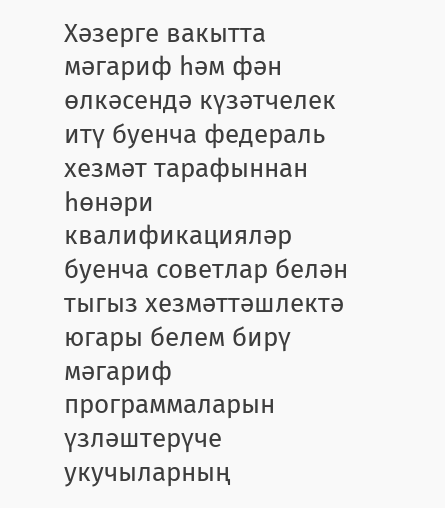Хәзерге вакытта мәгариф һәм фән өлкәсендә күзәтчелек итү буенча федераль хезмәт тарафыннан һөнәри квалификацияләр буенча советлар белән тыгыз хезмәттәшлектә югары белем бирү мәгариф программаларын үзләштерүче укучыларның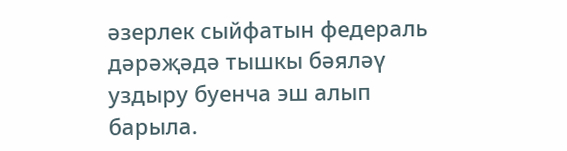әзерлек сыйфатын федераль дәрәҗәдә тышкы бәяләү уздыру буенча эш алып барыла.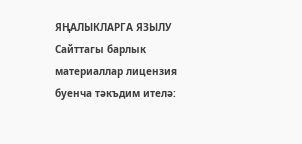ЯҢАЛЫКЛАРГА ЯЗЫЛУ
Сайттагы барлык материаллар лицензия буенча тәкъдим ителә: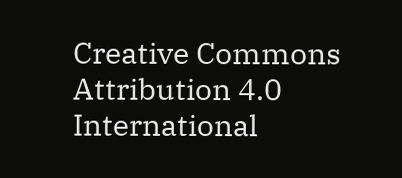Creative Commons Attribution 4.0 International